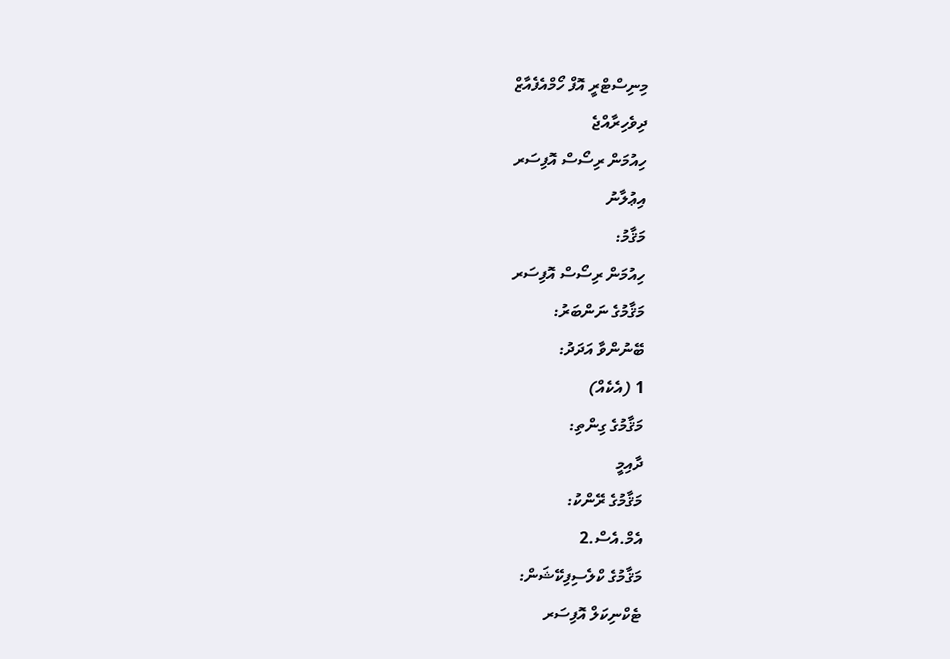މިނިސްޓްރީ އޮފް ހޯމްއެފެއާޒް
ދިވެހިރާއްޖެ
ހިއުމަން ރިސޯސް އޮފިސަރ
އިޢުލާނު
މަޤާމު:
ހިއުމަން ރިސޯސް އޮފިސަރ
މަޤާމުގެ ނަންބަރު:
ބޭނުންވާ އަދަދު:
1 (އެކެއް)
މަޤާމުގެ ގިންތި:
ދާއިމީ
މަޤާމުގެ ރޭންކު:
އެމް.އެސް.2
މަޤާމުގެ ކްލެސިފިކޭޝަން:
ޓެކްނިކަލް އޮފިސަރ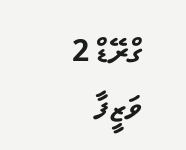ގްރޭޑް 2
ވަޒީފާ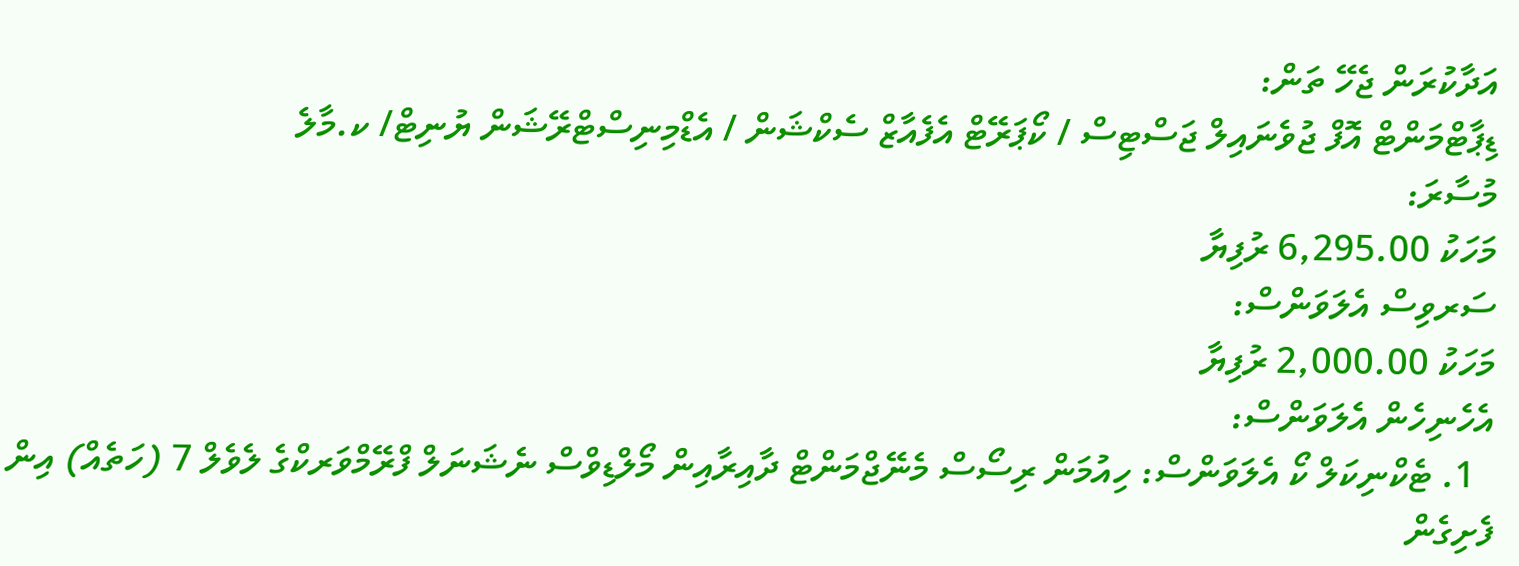އަދާކުރަން ޖެހޭ ތަން:
ޑިޕާޓްމަންޓް އޮފް ޖުވެނައިލް ޖަސްޓިސް / ކޯޕަރޭޓް އެފެއާޒް ސެކްޝަން / އެޑްމިނިސްޓްރޭޝަން ޔުނިޓް/ ކ.މާލެ
މުސާރަ:
މަހަކު 6,295.00 ރުފިޔާ
ސަރވިސް އެލަވަންސް:
މަހަކު 2,000.00 ރުފިޔާ
އެހެނިހެން އެލަވަންސް:
  1. ޓެކްނިކަލް ކޯ އެލަވަންސް: ހިއުމަން ރިސޯސް މެނޭޖްމަންޓް ދާއިރާއިން މޯލްޑިވްސް ނެޝަނަލް ފްރޭމްވަރކްގެ ލެވެލް 7 (ހަތެއް) އިން ފެށިގެން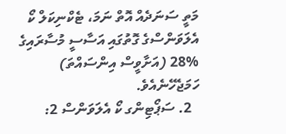މަތީ ސަނަދެއް އޮތް ނަމަ، ޓެކްނިކަލް ކޯ އެލަވަންސްގެ ގޮތުގައި އަސާސީ މުސާރައިގެ %28 (އަށާވީސް އިންސައްތަ) ހަމަޖެހޭނެއެވެ.
  2. ސަޕޯޓިންގ ކޯ އެލަވަންސް 2: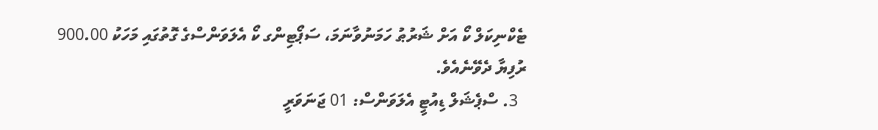ޓެކްނިކަލް ކޯ އަށް ޝަރުޠު ހަމަނުވާނަމަ، ސަޕޯޓިންގ ކޯ އެލަވަންސްގެ ގޮތުގައި މަހަކު 900.00 ރުފިޔާ ދެވޭނެއެވެ.
  3. ސްޕެޝަލް ޑިއުޓީ އެލަވަންސް: 01 ޖަނަވަރީ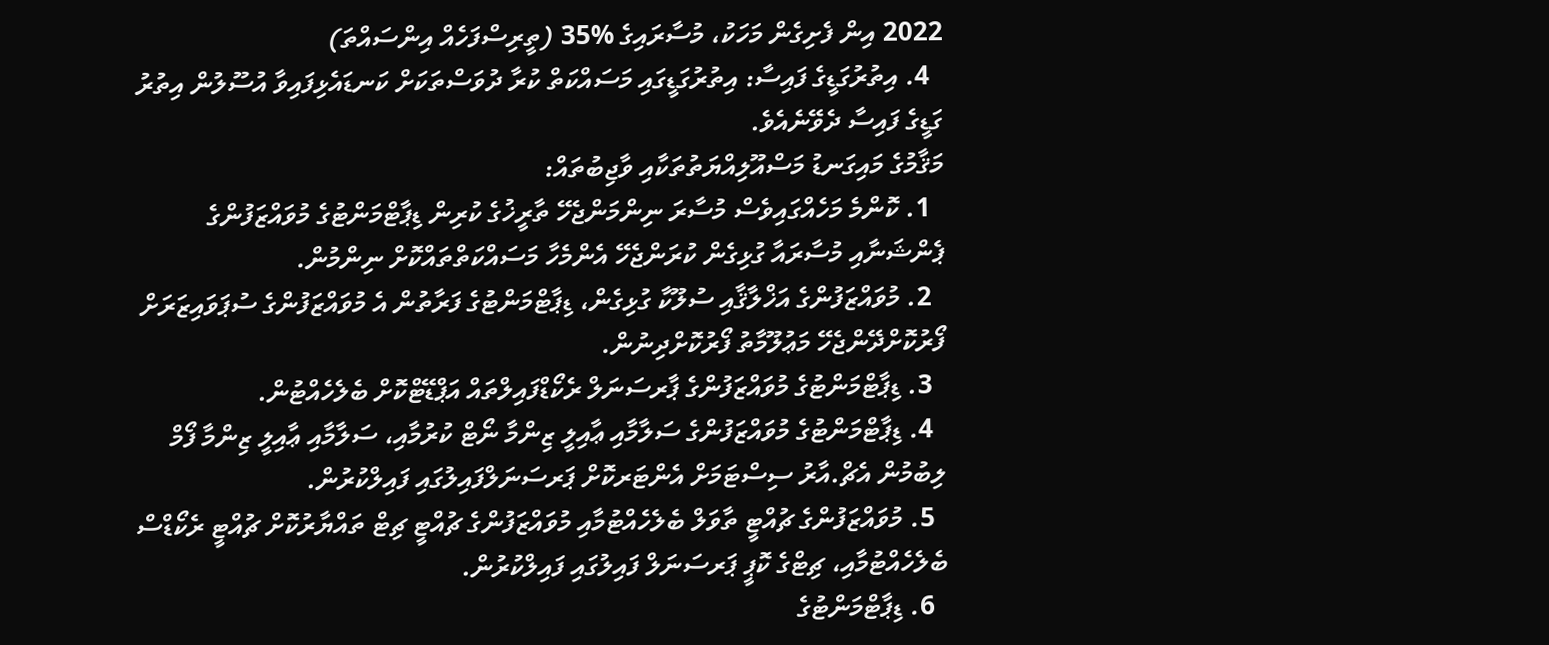2022 އިން ފެށިގެން މަހަކު، މުސާރައިގެ %35 (ތީރިސްފަހެއް އިންސައްތަ)
  4. އިތުރުގަޑީގެ ފައިސާ: އިތުރުގަޑީގައި މަސައްކަތް ކުރާ ދުވަސްތަކަށް ކަނޑައެޅިފައިވާ އުސޫލުން އިތުރު ގަޑީގެ ފައިސާ ދެވޭނެއެވެ.
މަޤާމުގެ މައިގަނޑު މަސްއޫލިއްޔަތުތަކާއި ވާޖިބުތައް:
  1. ކޮންމެ މަހެއްގައިވެސް މުސާރަ ނިންމަންޖެހޭ ތާރީޚުގެ ކުރިން ޑިޕާޓްމަންޓުގެ މުވައްޒަފުންގެ ޕެންޝަނާއި މުސާރައާ ގުޅިގެން ކުރަންޖެހޭ އެންމެހާ މަސައްކަތްތައްކޮށް ނިންމުން.
  2. މުވައްޒަފުންގެ އަޚްލާޤާއި ސުލޫކާ ގުޅިގެން، ޑިޕާޓްމަންޓުގެ ފަރާތުން އެ މުވައްޒަފުންގެ ސުޕަވައިޒަރަށް ފޯރުކޮށްދޭންޖެހޭ މަޢުލޫމާތު ފޯރުކޮށްދިނުން.
  3. ޑިޕާޓްމަންޓުގެ މުވައްޒަފުންގެ ޕާރސަނަލް ރެކޯޑްފައިލްތައް އަޕްޑޭޓްކޮށް ބެލެހެއްޓުން.
  4. ޑިޕާޓްމަންޓުގެ މުވައްޒަފުންގެ ސަލާމާއި ޢާއިލީ ޒިންމާ ނޯޓް ކުރުމާއި، ސަލާމާއި ޢާއިލީ ޒިންމާ ފޯމް ލިބުމުން އެޗް.އާރު ސިސްޓަމަށް އެންޓަރކޮށް ޕަރސަނަލްފައިލުގައި ފައިލްކުރުން.
  5. މުވައްޒަފުންގެ ޗުއްޓީ ތާވަލް ބެލެހެއްޓުމާއި މުވައްޒަފުންގެ ޗުއްޓީ ޗިޓް ތައްޔާރުކޮށް ޗުއްޓީ ރެކޯޑްސް ބެލެހެއްޓުމާއި، ޗިޓްގެ ކޮޕީ ޕަރސަނަލް ފައިލުގައި ފައިލްކުރުން.
  6. ޑިޕާޓްމަންޓުގެ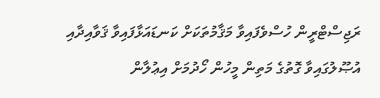ރަޖިސްޓްރީން ހުސްވެފައިވާ މަޤާމުތަކަށް ކަނޑައަޅާފައިވާ ޤަވާއިދާއި އުޞޫލުގައިވާ ގޮތުގެ މަތިން މީހުން ހޯދުމަށް އިޢުލާން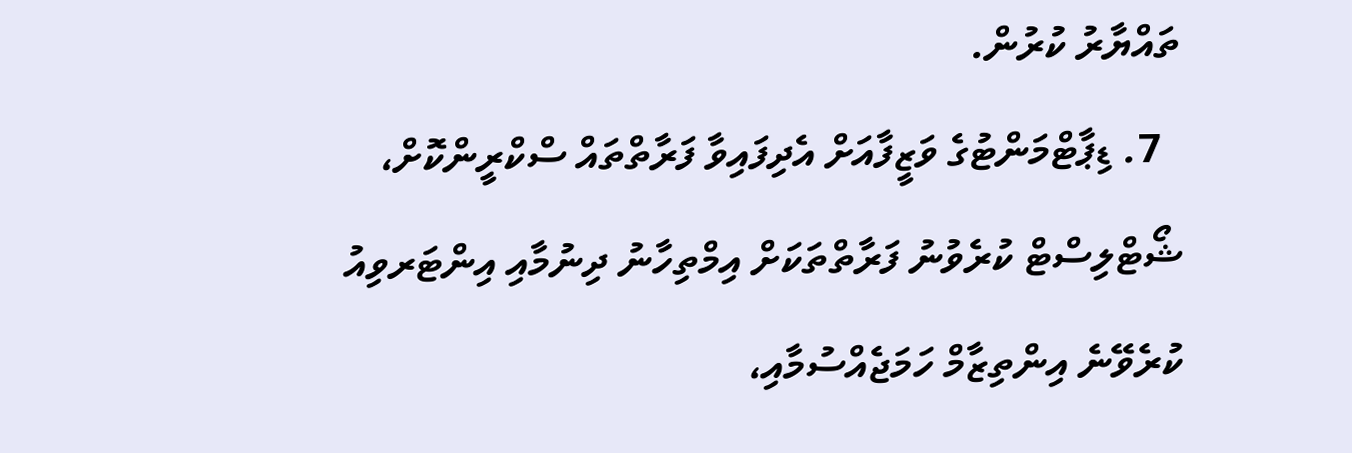ތައްޔާރު ކުރުން.
  7. ޑިޕާޓްމަންޓުގެ ވަޒީފާއަށް އެދިފައިވާ ފަރާތްތައް ސްކްރީންކޮށް، ޝޯޓްލިސްޓް ކުރެވުނު ފަރާތްތަކަށް އިމްތިހާނު ދިނުމާއި އިންޓަރވިއު ކުރެވޭނެ އިންތިޒާމް ހަމަޖެއްސުމާއި،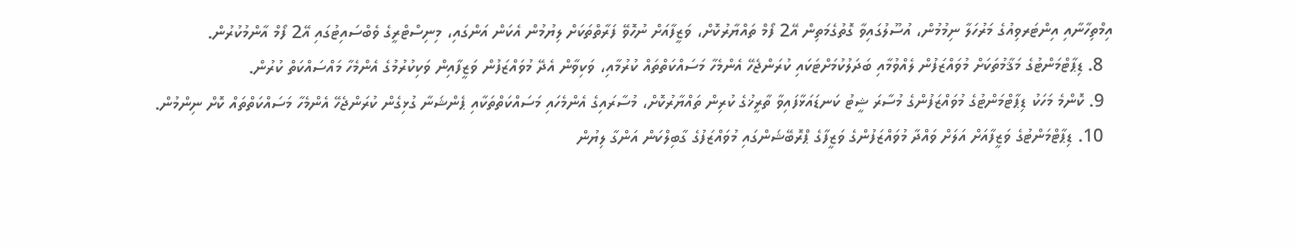އިމްތިހާނާއި އިންޓަރވިއުގެ މަރުހަލާ ނިމުމުން، އުސޫލުގައިވާ ގޮތުގެމަތިން އޭ2 ފޯމް ތައްޔާރުކޮށް، ވަޒީފާއަށް ނުހޮވޭ ފަރާތްތަކަށް ލިޔުމުން އެކަން އަންގައި، މިނިސްޓްރީގެ ވެބްސައިޓުގައި އޭ2 ފޯމް އާންމުކުރުން.
  8. ޑިޕާޓްމަންޓުގެ މަޤާމުތަކަށް މުވައްޒަފުން ލެއްވުމާއި ބަދަލުކުމަށްޓަކައި ކުރަންޖެހޭ އެންމެހާ މަސައްކަތްތައް ކުރުމާއި، ވަކިވާން އެދޭ މުވައްޒަފުން ވަޒީފާއިން ވަކިކުރުމުގެ އެންމެހާ މައްސައްކަތް ކުރުން.
  9. ކޮންމެ މަހަކު ޑިޕާޓްމަންޓުގެ މުވައްޒަފުންގެ މުސާރަ ޝީޓު ކަނޑައަޅާފައިވާ ތާރީޚުގެ ކުރިން ތައްޔާރުކޮށް، މުސާރައިގެ އެންމެހައި މަސައްކަތްތަކާއި ޕެންޝަނާ ގުޅިގެން ކުރަންޖެހޭ އެންމެހާ މަސައްކަތްތައް ކޮށް ނިންމުން.
  10. ޑިޕާޓްމަންޓުގެ ވަޒީފާއަށް އަލަށް ވައްދާ މުވައްޒަފުންގެ ވަޒީފާގެ ޕްރޮބޭޝަންގައި މުވައްޒަފުގެ ގާބިލްކަން އަންގާ ލިޔުން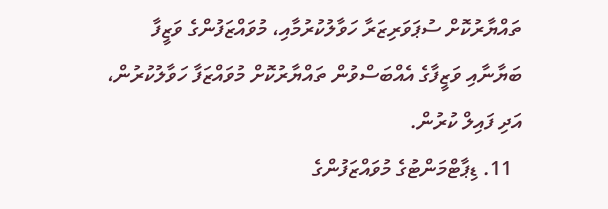ތައްޔާރުކޮށް ސުޕަވަރިޒަރާ ހަވާލުކުރުމާއި، މުވައްޒަފުންގެ ވަޒީފާ ބަޔާނާއި ވަޒީފާގެ އެއްބަސްވުން ތައްޔާރުކޮށް މުވައްޒަފާ ހަވާލުކުރުން، އަދި ފައިލް ކުރުން.
  11. ޑިޕާޓްމަންޓުގެ މުވައްޒަފުންގެ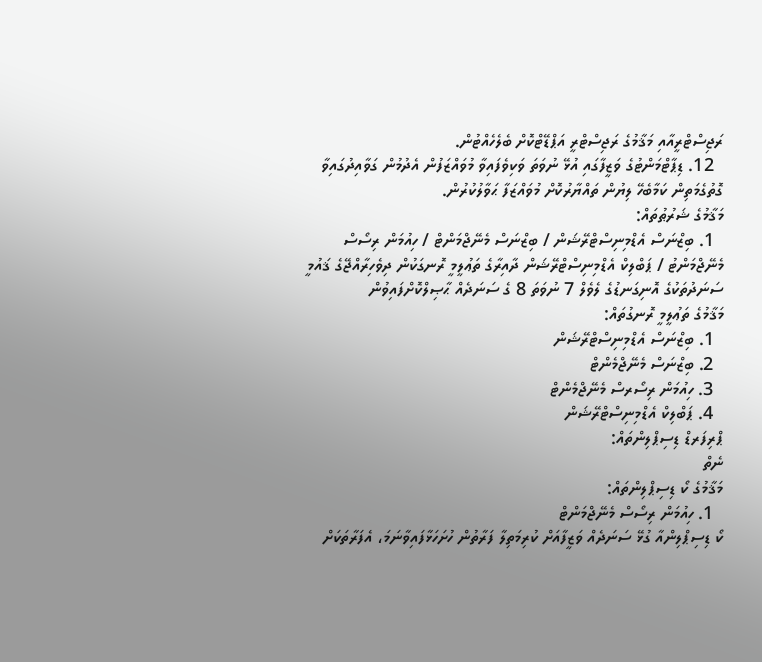ރަޖިސްޓްރީއާއި މަޤާމުގެ ރަޖިސްޓްރީ އަޕްޑޭޓްކޮށް ބެލެހެއްޓުން.
  12. ޑިޕާޓްމަންޓުގެ ވަޒީފާގައި އުޅޭ ނުވަތަ ވަކިވެފައިވާ މުވައްޒަފުން އެދުމުން ގަވާއިދުގައިވާ ގޮތުގެމަތިން ކަމާބެހޭ ލިޔުން ތައްޔާރުކޮށް މުވައްޒަފާ ޙަވާލުކުރުން.
މަޤާމުގެ ޝަރުޠުތައް:
  1. ބިޒްނަސް އެޑްމިނިސްޓްރޭޝަން / ބިޒްނަސް މެނޭޖްމަންޓް / ހިއުމަން ރިސޯސް މެނޭޖްމަންޓު / ޕަބްލިކް އެޑްމިނިސްޓްރޭޝަން ދާއިރާގެ ތަޢުލީމީ ރޮނގަކުން ދިވެހިރާއްޖޭގެ ޤައުމީ ސަނަދުތަކުގެ އޮނިގަނޑުގެ ލެވެލް 7 ނުވަތަ 8 ގެ ސަނަދެއް ޙާޞިލްކޮށްފައިވުން
މަޤާމުގެ ތަޢުލީމީ ރޮނގުތައް:
  1. ބިޒްނަސް އެޑްމިނިސްޓްރޭޝަން
  2. ބިޒްނަސް މެނޭޖްމެންޓް
  3. ހިއުމަން ރިސޯރސް މެނޭޖްމެންޓް
  4. ޕަބްލިކް އެޑްމިނިސްޓްރޭޝަން
ޕްރިފަރޑް ޑިސިޕްލިންތައް:
ނެތް
މަޤާމުގެ ކޯ ޑިސިޕްލިންތައް:
  1. ހިއުމަން ރިސޯސް މެނޭޖްމަންޓް
ކޯ ޑިސިޕްލިންއާ ގުޅޭ ސަނަދެއް ވަޒީފާއަށް ކުރިމަތިލާ ފަރާތުން ހުށަހަޅާފައިވާނަމަ، އެފަރާތަކަށް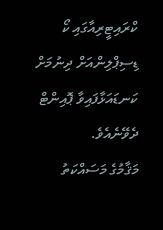ކްރައިޓީރިއާގައި ކޯ ޑިސިޕްލިންއަށް ދިނުމަށް ކަނޑައަޅާފައިވާ ޕޮއިންޓް ދެވޭނެއެވެ.
މަޤާމުގެ މަސައްކަތު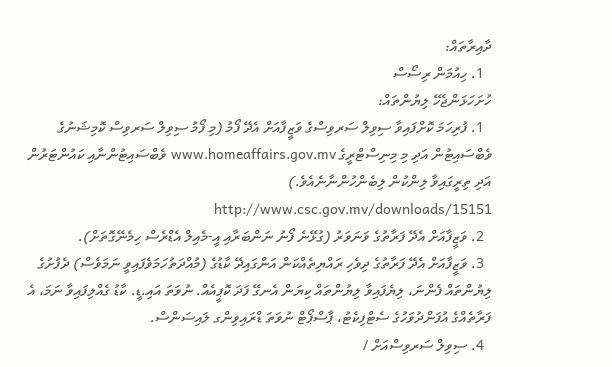ދާއިރާތައް:
  1. ހިއުމަން ރިސޯސް
ހުށަހަޅަންޖެހޭ ލިޔުންތައް:
  1. ފުރިހަމަ ކޮށްފައިވާ ސިވިލް ސަރވިސްގެ ވަޒީފާއަށް އެދޭ ފޯމު (މި ފޯމު ސިވިލް ސަރވިސް ކޮމިޝަނުގެ ވެބްސައިޓުން އަދި މި މިނިސްޓްރީގެ www.homeaffairs.gov.mv ވެބްސައިޓުންނާއި ކައުންޓަރުން އަދި ތިރީގައިވާ ލިންކުން ލިބެންހުންނާނެއެވެ.) http://www.csc.gov.mv/downloads/15151
  2. ވަޒީފާއަށް އެދޭ ފަރާތުގެ ވަނަވަރު (ގުޅޭނެ ފޯނު ނަންބަރާއި އީ-މެއިލް އެޑްރެސް ހިމެނޭގޮތަށް).
  3. ވަޒީފާއަށް އެދޭ ފަރާތުގެ ދިވެހި ރައްޔިތެއްކަން އަންގައިދޭ ކާޑުގެ (މުއްދަތުހަމަވެފައިވީ ނަމަވެސް) ދެފުށުގެ ލިޔުންތައް ފެންނަ، ލިޔެފައިވާ ލިޔުންތައް ކިޔަން އެނގޭ ފަދަ ކޮޕީއެއް. ނުވަތަ އައި.ޑީ. ކާޑު ގެއްލިފައިވާ ނަމަ، އެ ފަރާތެއްގެ އުފަންދުވަހުގެ ސެޓްފިކެޓު، ޕާސްޕޯޓް ނުވަތަ ޑްރައިވިންގ ލައިސަންސް.
  4. ސިވިލް ސަރވިސްއަށް /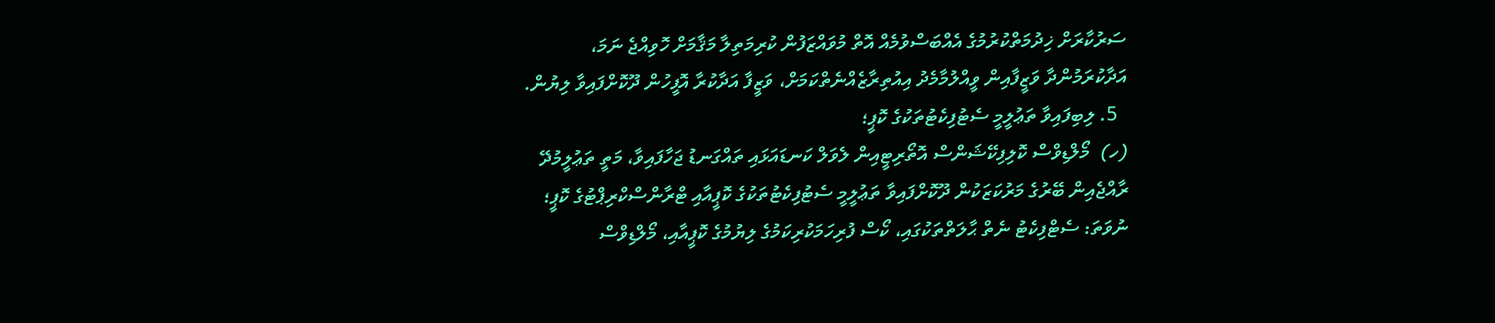ސަރުކާރަށް ޚިދުމަތްކުރުމުގެ އެއްބަސްވުމެއް އޮތް މުވައްޒަފުން ކުރިމަތިލާ މަޤާމަށް ހޮވިއްޖެ ނަމަ، އަދާކުރަމުންދާ ވަޒީފާއިން ވީއްލުމާމެދު އިއުތިރާޒެއްނެތްކަމަށް، ވަޒީފާ އަދާކުރާ އޮފީހުން ދޫކޮށްފައިވާ ލިޔުން.
  5. ލިބިފައިވާ ތަޢުލީމީ ސެޓުފިކެޓުތަކުގެ ކޮޕީ؛
(ހ)  މޯލްޑިވްސް ކޮލިފިކޭޝަންސް އޮތޯރިޓީއިން ލެވަލް ކަނޑައަޅައި ތައްގަނޑު ޖަހާފައިވާ، މަތީ ތަޢުލީމުދޭ ރާއްޖެއިން ބޭރުގެ މަރުކަޒަކުން ދޫކޮށްފައިވާ ތަޢުލީމީ ސެޓުފިކެޓުތަކުގެ ކޮޕީއާއި ޓްރާންސްކްރިޕްޓުގެ ކޮޕީ؛ ނުވަތަ: ސެޓްފިކެޓު ނެތް ޙާލަތްތަކުގައި، ކޯސް ފުރިހަމަކުރިކަމުގެ ލިޔުމުގެ ކޮޕީއާއި، މޯލްޑިވްސް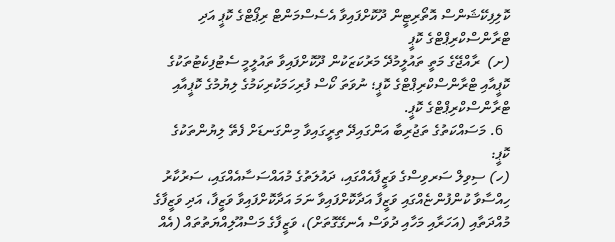ކޮލިފިކޭޝަންސް އޮތޯރިޓީން ދޫކޮށްފައިވާ އެސެސްމަންޓް ރިޕޯޓްގެ ކޮޕީ އަދި ޓްރާންސްކްރިޕްޓްގެ ކޮޕީ
(ށ)  ރާއްޖޭގެ މަތީ ތައުލީމުދޭ މަރުކަޒަކުން ދޫކޮށްފައިވާ ތައުލީމީ ސެޓުފިކެޓުތަކުގެ ކޮޕީއާއި ޓްރާންސްކްރިޕްޓްގެ ކޮޕީ؛ ނުވަތަ ކޯސް ފުރިހަމަކުރިކަމުގެ ލިޔުމުގެ ކޮޕީއާއި ޓްރާންސްކްރިޕްޓްގެ ކޮޕީ.
  6. މަސައްކަތުގެ ތަޖުރިބާ އަންގައިދޭ ތިރީގައިވާ މިންގަނޑަށް ފެތޭ ލިޔުންތަކުގެ ކޮޕީ:
(ހ) ސިވިލް ސަރވިސްގެ ވަޒީފާއެއްގައި، ދައުލަތުގެ މުއައްސަސާއެއްގައި، ސަރުކާރު ހިއްސާވާ ކުންފުންޏެއްގައި ވަޒީފާ އަދާކޮށްފައިވާ ނަމަ އަދާކޮށްފައިވާ ވަޒީފާ، އަދި ވަޒީފާގެ މުއްދަތާއި (އަހަރާއި މަހާއި ދުވަސް އެނގޭގޮތަށް)، ވަޒީފާގެ މަސްއޫލިއްޔަތުތައް (އެއް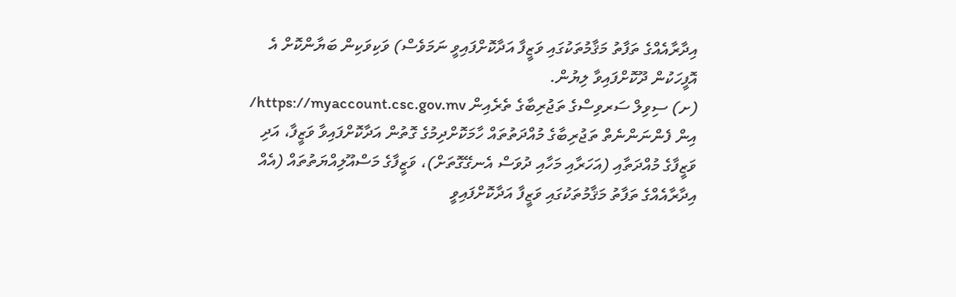އިދާރާއެއްގެ ތަފާތު މަޤާމުތަކުގައި ވަޒީފާ އަދާކޮށްފައިވީ ނަމަވެސް) ވަކިވަކިން ބަޔާންކޮށް އެ އޮފީހަކުން ދޫކޮށްފައިވާ ލިޔުން.
(ށ) ސިވިލް ސަރވިސްގެ ތަޖުރިބާގެ ތެރެއިން https://myaccount.csc.gov.mv/ އިން ފެންނަންނެތް ތަޖުރިބާގެ މުއްދަތުތައް ހާމަކޮށްދިމުގެ ގޮތުން އަދާކޮށްފައިވާ ވަޒީފާ، އަދި ވަޒީފާގެ މުއްދަތާއި (އަހަރާއި މަހާއި ދުވަސް އެނގޭގޮތަށް)، ވަޒީފާގެ މަސްއޫލިއްޔަތުތައް (އެއް އިދާރާއެއްގެ ތަފާތު މަޤާމުތަކުގައި ވަޒީފާ އަދާކޮށްފައިވީ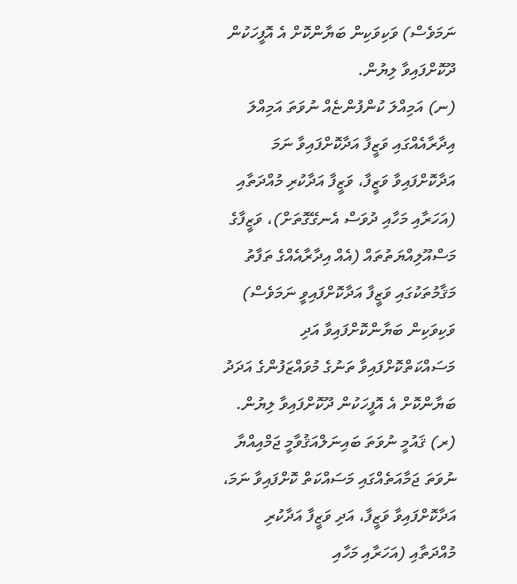ނަމަވެސް) ވަކިވަކިން ބަޔާންކޮށް އެ އޮފީހަކުން ދޫކޮށްފައިވާ ލިޔުން.
(ނ) އަމިއްލަ ކުންފުންޏެއް ނުވަތަ އަމިއްލަ އިދާރާއެއްގައި ވަޒީފާ އަދާކޮށްފައިވާ ނަމަ އަދާކޮށްފައިވާ ވަޒީފާ، ވަޒީފާ އަދާކުރި މުއްދަތާއި (އަހަރާއި މަހާއި ދުވަސް އެނގޭގޮތަށް)، ވަޒީފާގެ މަސްއޫލިއްޔަތުތައް (އެއް އިދާރާއެއްގެ ތަފާތު މަޤާމުތަކުގައި ވަޒީފާ އަދާކޮށްފައިވީ ނަމަވެސް) ވަކިވަކިން ބަޔާންކޮށްފައިވާ އަދި މަސައްކަތްކޮށްފައިވާ ތަނުގެ މުވައްޒަފުންގެ އަދަދު ބަޔާންކޮށް އެ އޮފީހަކުން ދޫކޮށްފައިވާ ލިޔުން.
(ރ) ޤައުމީ ނުވަތަ ބައިނަލްއަޤުވާމީ ޖަމްއިއްޔާ ނުވަތަ ޖަމާއަތެއްގައި މަސައްކަތް ކޮށްފައިވާ ނަމަ، އަދާކޮށްފައިވާ ވަޒީފާ، އަދި ވަޒީފާ އަދާކުރި މުއްދަތާއި (އަހަރާއި މަހާއި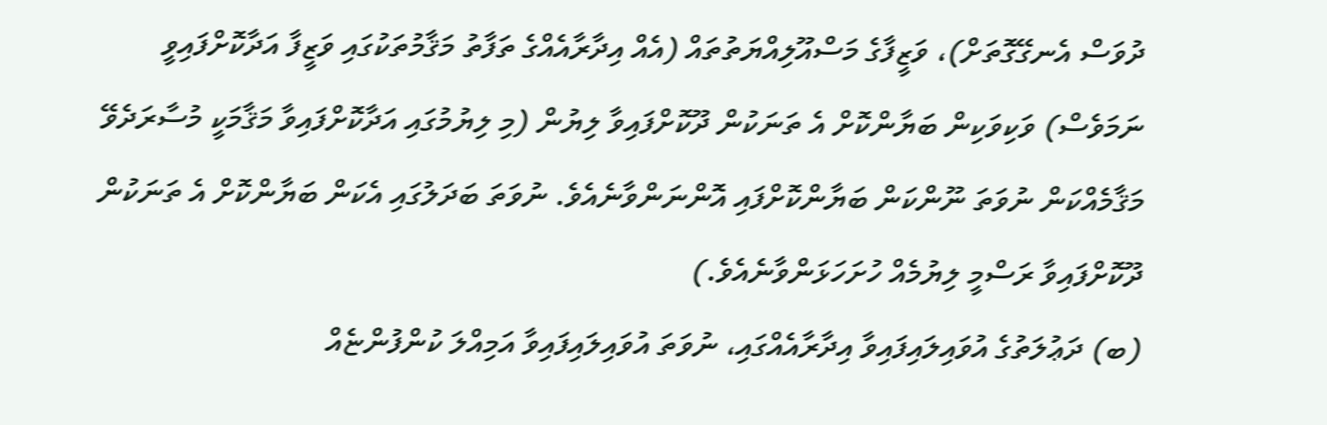ދުވަސް އެނގޭގޮތަށް)، ވަޒީފާގެ މަސްއޫލިއްޔަތުތައް (އެއް އިދާރާއެއްގެ ތަފާތު މަޤާމުތަކުގައި ވަޒީފާ އަދާކޮށްފައިވީ ނަމަވެސް) ވަކިވަކިން ބަޔާންކޮށް އެ ތަނަކުން ދޫކޮށްފައިވާ ލިޔުން (މި ލިޔުމުގައި އަދާކޮށްފައިވާ މަޤާމަކީ މުސާރަދެވޭ މަޤާމެއްކަން ނުވަތަ ނޫންކަން ބަޔާންކޮށްފައި އޮންނަންވާނެއެވެ. ނުވަތަ ބަދަލުގައި އެކަން ބަޔާންކޮށް އެ ތަނަކުން ދޫކޮށްފައިވާ ރަސްމީ ލިޔުމެއް ހުށަހަޅަންވާނެއެވެ.)
(ބ) ދަޢުލަތުގެ އުވައިލައިފައިވާ އިދާރާއެއްގައި، ނުވަތަ އުވައިލައިފައިވާ އަމިއްލަ ކުންފުންޏެއް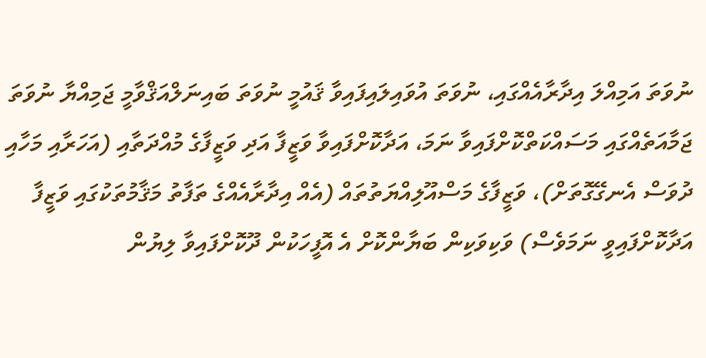ނުވަތަ އަމިއްލަ އިދާރާއެއްގައި، ނުވަތަ އުވައިލައިފައިވާ ޤައުމީ ނުވަތަ ބައިނަލްއަޤްވާމީ ޖަމިއްޔާ ނުވަތަ ޖަމާއަތެއްގައި މަސައްކަތްކޮށްފައިވާ ނަމަ، އަދާކޮށްފައިވާ ވަޒީފާ އަދި ވަޒީފާގެ މުއްދަތާއި (އަހަރާއި މަހާއި ދުވަސް އެނގޭގޮތަށް)، ވަޒީފާގެ މަސްއޫލިއްޔަތުތައް (އެއް އިދާރާއެއްގެ ތަފާތު މަޤާމުތަކުގައި ވަޒީފާ އަދާކޮށްފައިވީ ނަމަވެސް) ވަކިވަކިން ބަޔާންކޮށް އެ އޮފީހަކުން ދޫކޮށްފައިވާ ލިޔުން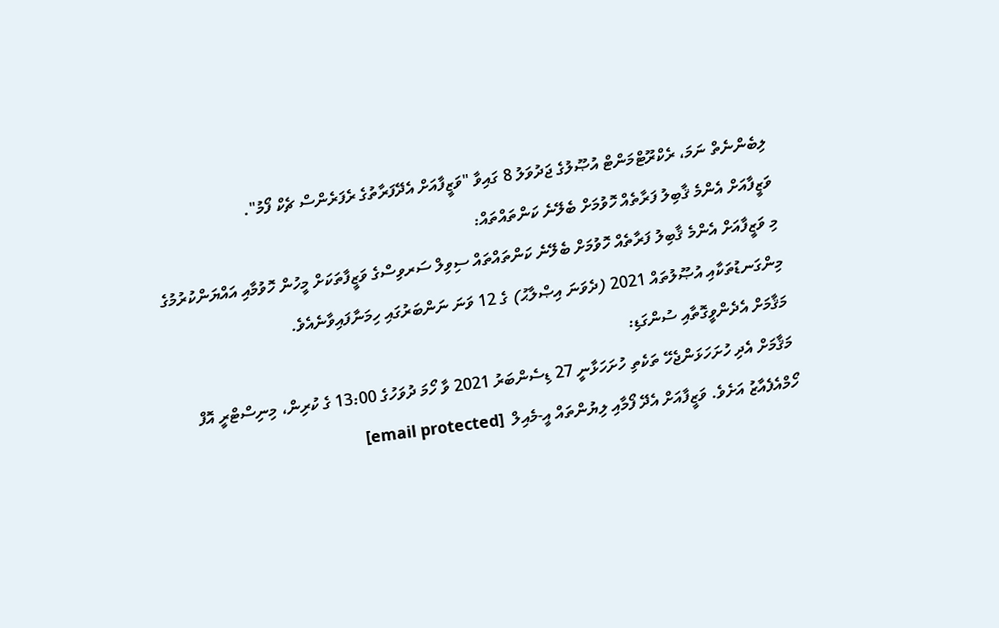ލިބެންނެތް ނަމަ، ރެކްރޫޓްމަންޓް އުޞޫލުގެ ޖަދުވަލު 8 ގައިވާ "ވަޒީފާއަށް އެދޭފަރާތުގެ ރެފަރެންސް ޗެކް ފޯމު".
ވަޒީފާއަށް އެންމެ ޤާބިލު ފަރާތެއް ހޮވުމަށް ބެލޭނެ ކަންތައްތައް:
މި ވަޒީފާއަށް އެންމެ ޤާބިލު ފަރާތެއް ހޮވުމަށް ބެލޭނެ ކަންތައްތައް ސިވިލް ސަރވިސްގެ ވަޒީފާތަކަށް މީހުން ހޮވުމާއި އައްޔަންކުރުމުގެ މިންގަނޑުތަކާއި އުޞޫލުތައް 2021 (ދެވަނަ އިޞްލާޙު) ގެ 12 ވަނަ ނަންބަރުގައި ހިމަނާފައިވާނެއެވެ.
މަޤާމަށް އެދެންވީގޮތާއި ސުންގަޑި:
މަޤާމަށް އެދި ހުށަހަޅަންޖެހޭ ތަކެތި ހުށަހަޅާނީ 27 ޑިސެންބަރު 2021 ވާ ހޯމަ ދުވަހުގެ 13:00 ގެ ކުރިން، މިނިސްޓްރީ އޮފް ހޯމްއެފެއާޒު އަށެވެ. ވަޒީފާއަށް އެދޭ ފޯމާއި ލިޔުންތައް އީ-މެއިލް  [email protected]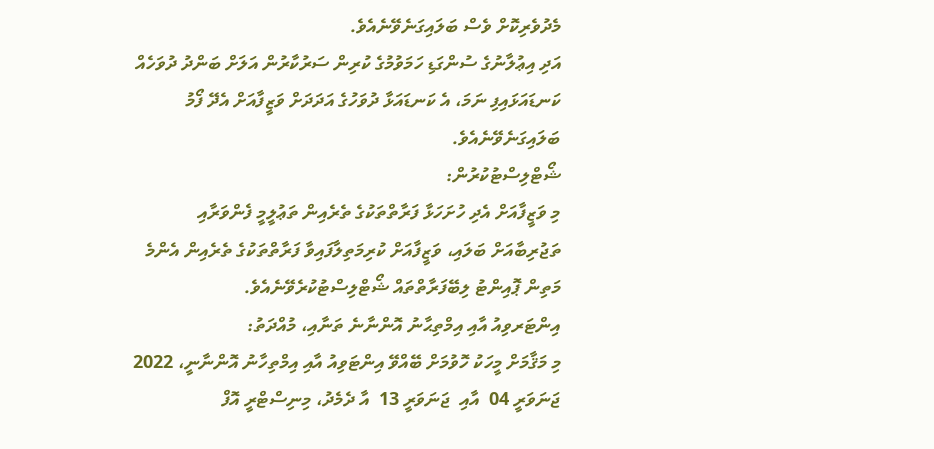މެދުވެރިކޮށް ވެސް ބަލައިގަނެވޭނެއެވެ.
އަދި އިޢުލާނުގެ ސުންގަޑި ހަމަވުމުގެ ކުރިން ސަރުކާރުން އަލަށް ބަންދު ދުވަހެއް ކަނޑައަޅައިފި ނަމަ، އެ ކަނޑައަޅާ ދުވަހުގެ އަދަދަށް ވަޒީފާއަށް އެދޭ ފޯމު ބަލައިގަނެވޭނެއެވެ.
ޝޯޓްލިސްޓުކުރުން:
މި ވަޒީފާއަށް އެދި ހުށަހަޅާ ފަރާތްތަކުގެ ތެރެއިން ތަޢުލީމީ ފެންވަރާއި ތަޖުރިބާއަށް ބަލައި، ވަޒީފާއަށް ކުރިމަތިލާފައިވާ ފަރާތްތަކުގެ ތެރެއިން އެންމެ މަތިން ޕޮއިންޓު ލިބޭފަރާތްތައް ޝޯޓްލިސްޓުކުރެވޭނެއެވެ.
އިންޓަރވިއު އާއި އިމްތިޙާނު އޮންނާނެ ތަނާއި، މުއްދަތު:
މި މަޤާމަށް މީހަކު ހޮވުމަށް ބޭއްވޭ އިންޓަވިއު އާއި އިމްތިހާނު އޮންނާނީ، 2022 ޖަނަވަރީ 04  އާއި  ޖަނަވަރީ 13  އާ ދެމެދު، މިނިސްޓްރީ އޮފް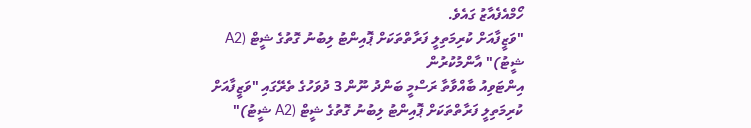ހޯމްއެފެއާޒު ގައެވެ.
"ވަޒީފާއަށް ކުރިމަތިލީ ފަރާތްތަކަށް ޕޮއިންޓު ލިބުނު ގޮތުގެ ޝީޓް (A2 ޝީޓު)" އާންމުކުރުން
އިންޓަވިއު ބާއްވާތާ ރަސްމީ ބަންދު ނޫން 3 ދުވަހުގެ ތެރޭގައި "ވަޒީފާއަށް ކުރިމަތިލީ ފަރާތްތަކަށް ޕޮއިންޓު ލިބުނު ގޮތުގެ ޝީޓް (A2 ޝީޓު)"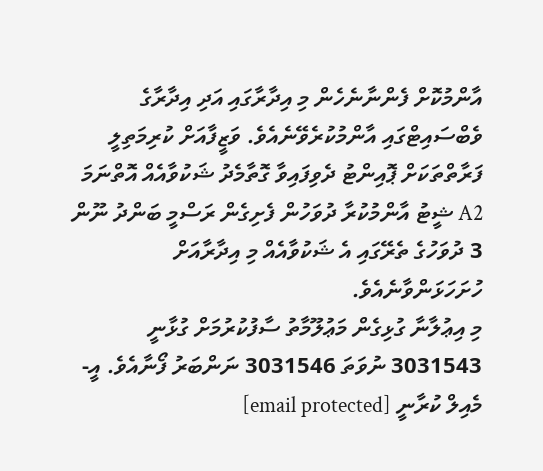އާންމުކޮށް ފެންނާނެހެން މި އިދާރާގައި އަދި އިދާރާގެ ވެބްސައިޓްގައި އާންމުކުރެވޭނެއެވެ. ވަޒީފާއަށް ކުރިމަތިލީ ފަރާތްތަކަށް ޕޮއިންޓު ދެވިފައިވާ ގޮތާމެދު ޝަކުވާއެއް އޮތްނަމަ A2 ޝީޓު އާންމުކުރާ ދުވަހުން ފެށިގެން ރަސްމީ ބަންދު ނޫން 3 ދުވަހުގެ ތެރޭގައި އެ ޝަކުވާއެއް މި އިދާރާއަށް ހުށަހަޅަންވާނެއެވެ.
މި އިޢުލާނާ ގުޅިގެން މަޢުލޫމާތު ސާފުކުރުމަށް ގުޅާނީ 3031543 ނުވަތަ 3031546 ނަންބަރު ފޯނާއެވެ. އީ-މެއިލް ކުރާނީ [email protected]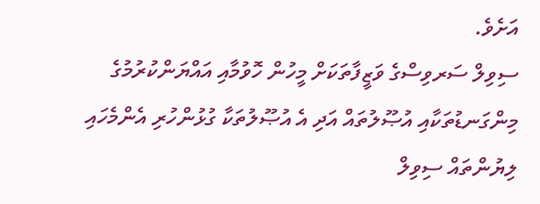އަށެވެ.
ސިވިލް ސަރވިސްގެ ވަޒީފާތަކަށް މީހުން ހޮވުމާއި އައްޔަންކުރުމުގެ މިންގަނޑުތަކާއި އުޞޫލުތައް އަދި އެ އުޞޫލުތަކާ ގުޅުންހުރި އެންމެހައި ލިޔުންތައް ސިވިލް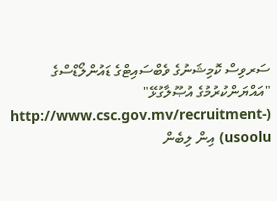ސަރވިސް ކޮމިޝަނުގެ ވެބްސައިޓްގެ ޑައުންލޯޑްސްގެ "އައްޔަންކުރުމުގެ އުޞޫލާގުޅޭ" (http://www.csc.gov.mv/recruitment-usoolu) އިން ލިބެން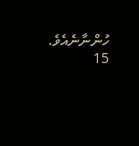ހުންނާނެއެވެ.
15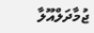ޖުމާދަލްއޫލާ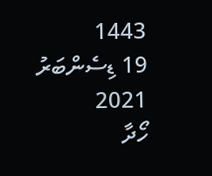1443
19 ޑިސެންބަރު 2021
ހޯދާ